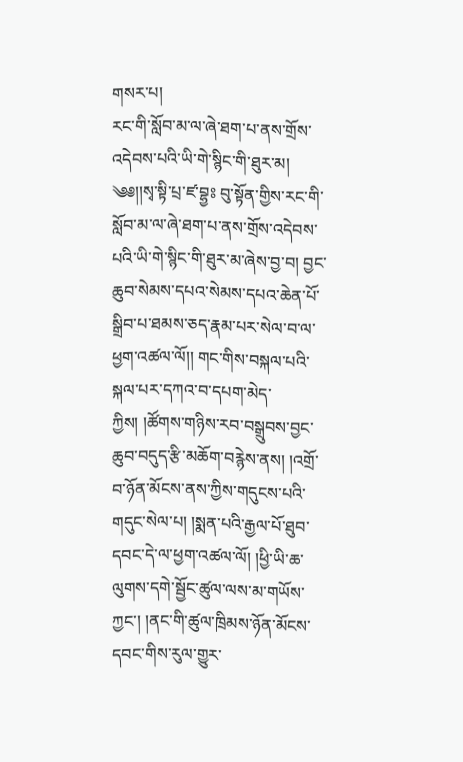གསར་པ།
རང་གི་སློབ་མ་ལ་ཞེ་ཐག་པ་ནས་གྲོས་འདེབས་པའི་ཡི་གེ་སྙིང་གི་ཐུར་མ།
༄༅།།སྭ་སྟི་པྲ་ཛ་བྷྱཿ བུ་སྟོན་གྱིས་རང་གི་སློབ་མ་ལ་ཞེ་ཐག་པ་ནས་གྲོས་འདེབས་པའི་ཡི་གེ་སྙིང་གི་ཐུར་མ་ཞེས་བྱ་བ། བྱང་ཆུབ་སེམས་དཔའ་སེམས་དཔའ་ཆེན་པོ་སྒྲིབ་པ་ཐམས་ཅད་རྣམ་པར་སེལ་བ་ལ་ཕྱག་འཚལ་ལོ།། གང་གིས་བསྐལ་པའི་སྐལ་པར་དཀའ་བ་དཔག་མེད་ཀྱིས། །ཚོགས་གཉིས་རབ་བསྒྲུབས་བྱང་ཆུབ་བདུད་རྩི་མཆོག་བརྙེས་ནས། །འགྲོ་བ་ཉོན་མོངས་ནས་ཀྱིས་གདུངས་པའི་གདུང་སེལ་པ། །སྨན་པའི་རྒྱལ་པོ་ཐུབ་དབང་དེ་ལ་ཕྱག་འཚལ་ལོ། །ཕྱི་ཡི་ཆ་ལུགས་དགེ་སྦྱོང་ཚུལ་ལས་མ་གཡོས་ཀྱང་། །ནང་གི་ཚུལ་ཁྲིམས་ཉོན་མོངས་དབང་གིས་རུལ་གྱུར་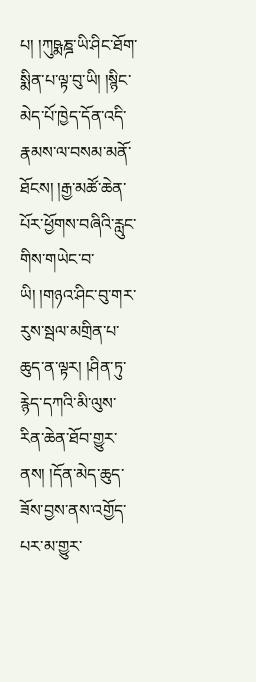པ། །ཀུཥྨཎྜ་ཡི་ཤིང་ཐོག་སྨིན་པ་ལྟ་བུ་ཡི། །སྙིང་མེད་པོ་ཁྱེད་དོན་འདི་རྣམས་ལ་བསམ་མནོ་ཐོངས། །རྒྱ་མཚོ་ཆེན་པོར་ཕྱོགས་བཞིའི་རླུང་གིས་གཡེང་བ་ཡི། །གཉའ་ཤིང་བུ་གར་རུས་སྦལ་མགྲིན་པ་ཆུད་ན་ལྟར། །ཤིན་ཏུ་རྙེད་དཀའི་མི་ལུས་རིན་ཆེན་ཐོབ་གྱུར་ནས། །དོན་མེད་ཆུད་ཟོས་བྱས་ནས་འགྱོད་པར་མ་གྱུར་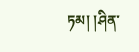ཏམ། །ཤིན་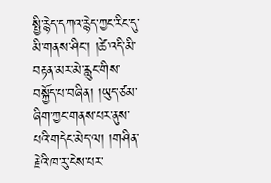སྤྱི་རྙེད་དཀའ་རྙེད་ཀྱང་རིང་དུ་མི་གནས་ཤིང་། །ཚེ་འདི་མི་བརྟན་མར་མེ་རླུང་གིས་བསྐྱོད་པ་བཞིན། །ཡུད་ཙམ་ཞིག་ཀྱང་གནས་པར་ནུས་པའི་གདེང་མེད་ལ། །གཤིན་རྗེའི་ཁ་རུ་ངེས་པར་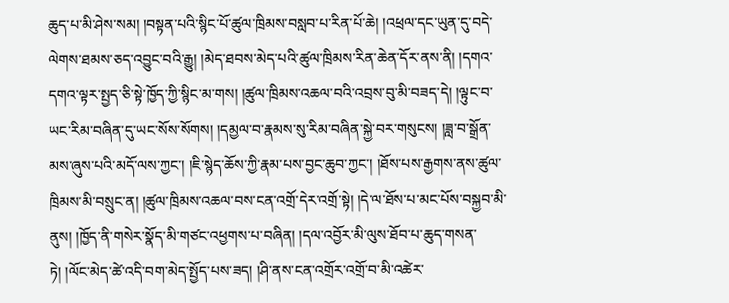ཆུད་པ་མི་ཤེས་སམ། །བསྟན་པའི་སྙིང་པོ་ཚུལ་ཁྲིམས་བསླབ་པ་རིན་པོ་ཆེ། །འཕྲལ་དང་ཡུན་དུ་བདེ་ལེགས་ཐམས་ཅད་འབྱུང་བའི་རྒྱུ། །མེད་ཐབས་མེད་པའི་ཚུལ་ཁྲིམས་རིན་ཆེན་དོར་ནས་ནི། །དགའ་དགའ་ལྟར་སྤྱད་ཅི་སྟེ་ཁྱོད་ཀྱི་སྙིང་མ་གས། །ཚུལ་ཁྲིམས་འཆལ་བའི་འབྲས་བུ་མི་བཟད་དེ། །ལྟུང་བ་ཡང་རིམ་བཞིན་དུ་ཡང་སོས་སོགས། །དམྱལ་བ་རྣམས་སུ་རིམ་བཞིན་སྐྱེ་བར་གསུངས། །ཟླ་བ་སྒྲོན་མས་ཞུས་པའི་མདོ་ལས་ཀྱང་། །ཇི་སྙེད་ཆོས་ཀྱི་རྣམ་པས་བྱང་ཆུབ་ཀྱང་། །ཐོས་པས་རྒྱགས་ནས་ཚུལ་ཁྲིམས་མི་བསྲུང་ན། །ཚུལ་ཁྲིམས་འཆལ་བས་ངན་འགྲོ་དེར་འགྲོ་སྟེ། །དེ་ལ་ཐོས་པ་མང་པོས་བསྐྱབ་མི་ནུས། །ཁྱོད་ནི་གསེར་སྣོད་མི་གཙང་འཕྱགས་པ་བཞིན། །དལ་འབྱོར་མི་ལུས་ཐོབ་པ་ཆུད་གསན་ཏེ། །ལོང་མེད་ཚེ་འདི་བག་མེད་སྤྱོད་པས་ཟད། །ཤི་ནས་ངན་འགྲོར་འགྲོ་བ་མི་འཚེར་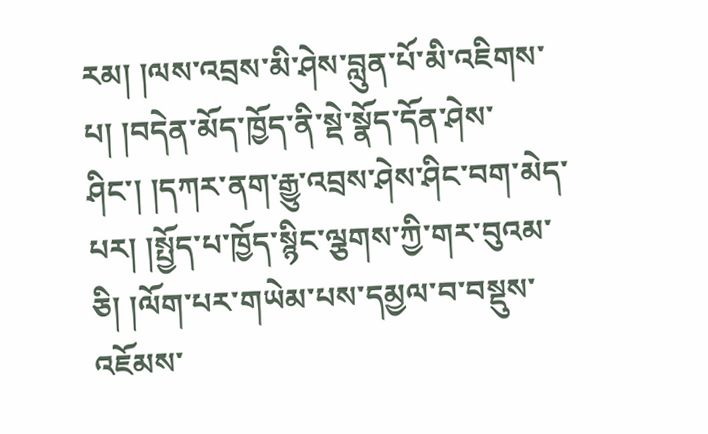རམ། །ལས་འབྲས་མི་ཤེས་བླུན་པོ་མི་འཇིགས་པ། །བདེན་མོད་ཁྱོད་ནི་སྡེ་སྣོད་དོན་ཤེས་ཤིང་། །དཀར་ནག་རྒྱུ་འབྲས་ཤེས་ཤིང་བག་མེད་པར། །སྤྱོད་པ་ཁྱོད་སྙིང་ལྕགས་ཀྱི་གར་བུའམ་ཅི། །ལོག་པར་གཡེམ་པས་དམྱལ་བ་བསྡུས་འཇོམས་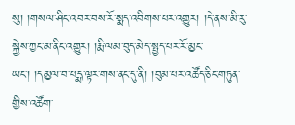སུ། །གསལ་ཤིང་འབར་བས་རོ་སྨད་འབིགས་པར་འགྱུར། །དེ་ནས་མི་རུ་སྐྱེས་ཀྱང་མ་ནིང་འགྱུར། །རྨི་ལམ་བུད་མེད་སྤྱད་པར་རོ་མྱང་ཡང་། །དམྱལ་བ་པདྨ་ལྟར་གས་ནང་དུ་ནི། །བུམ་པར་འཚོད་ཅིང་གཏུན་གྱིས་འཚོག་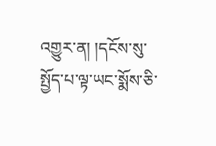འགྱུར་ན། །དངོས་སུ་སྤྱོད་པ་ལྟ་ཡང་སྨོས་ཅི་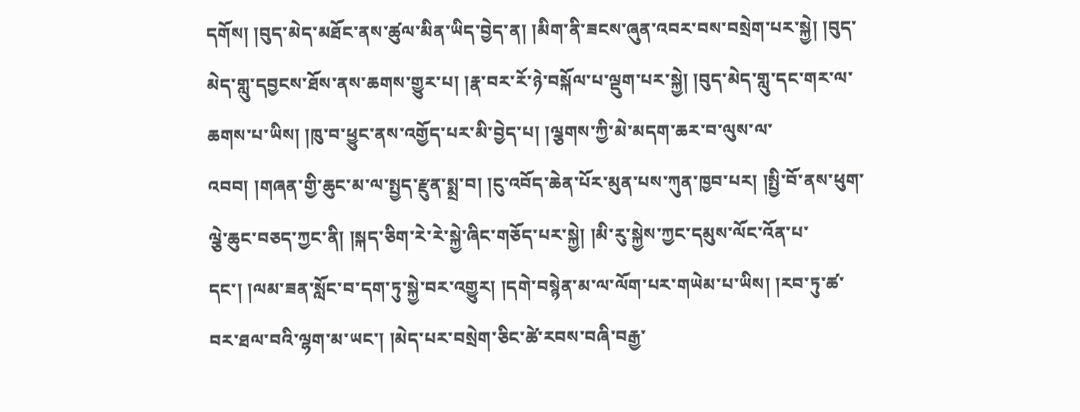དགོས། །བུད་མེད་མཐོང་ནས་ཚུལ་མིན་ཡིད་བྱེད་ན། །མིག་ནི་ཟངས་ཞུན་འབར་བས་བསྲེག་པར་སྐྱེ། །བུད་མེད་གླུ་དབྱངས་ཐོས་ནས་ཆགས་གྱུར་པ། །རྣ་བར་རོ་ཉེ་བསྐོལ་པ་ལྡུག་པར་སྐྱེ། །བུད་མེད་གླུ་དང་གར་ལ་ཆགས་པ་ཡིས། །ཁུ་བ་ཕྱུང་ནས་འགྱོད་པར་མི་བྱེད་པ། །ལྕགས་ཀྱི་མེ་མདག་ཆར་བ་ལུས་ལ་འབབ། །གཞན་གྱི་ཆུང་མ་ལ་སྤྱད་རྫུན་སྨྲ་བ། །ངུ་འབོད་ཆེན་པོར་མུན་པས་ཀུན་ཁྱབ་པར། །སྤྱི་བོ་ནས་ཕུག་ལྕེ་ཆུང་བཅད་ཀྱང་ནི། །སྐད་ཅིག་རེ་རེ་སྐྱེ་ཞིང་གཅོད་པར་སྐྱེ། །མི་རུ་སྐྱེས་ཀྱང་དམུས་ལོང་འོན་པ་དང་། །ལམ་ཟན་སློང་བ་དག་ཏུ་སྐྱེ་བར་འགྱུར། །དགེ་བསྙེན་མ་ལ་ལོག་པར་གཡེམ་པ་ཡིས། །རབ་ཏུ་ཚ་བར་ཐལ་བའི་ལྷག་མ་ཡང་། །མེད་པར་བསྲེག་ཅིང་ཚེ་རབས་བཞི་བརྒྱ་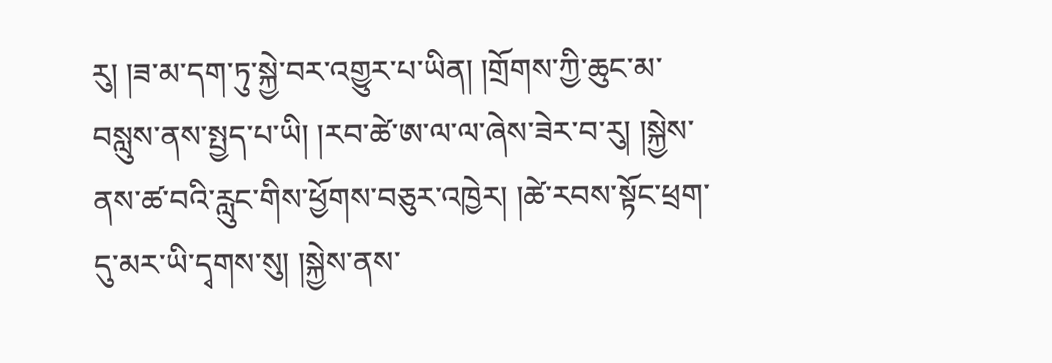རུ། །ཟ་མ་དག་ཏུ་སྐྱེ་བར་འགྱུར་པ་ཡིན། །གྲོགས་ཀྱི་ཆུང་མ་བསླུས་ནས་སྤྱད་པ་ཡི། །རབ་ཚེ་ཨ་ལ་ལ་ཞེས་ཟེར་བ་རུ། །སྐྱེས་ནས་ཚ་བའི་རླུང་གིས་ཕྱོགས་བཅུར་འཁྱེར། །ཚེ་རབས་སྟོང་ཕྲག་དུ་མར་ཡི་དྭགས་སུ། །སྐྱེས་ནས་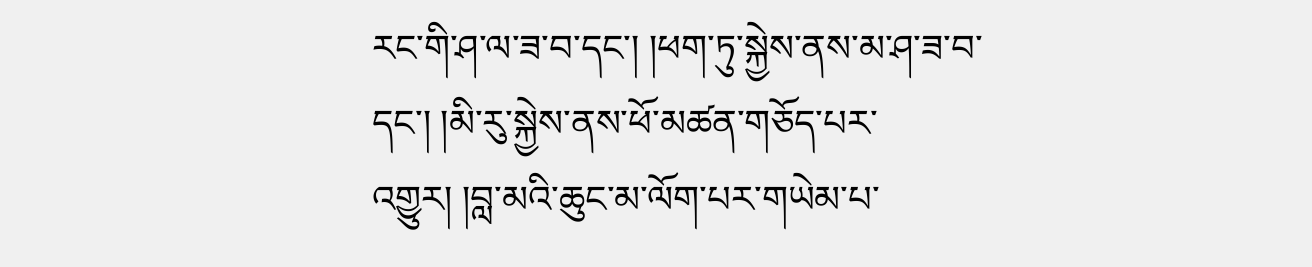རང་གི་ཤ་ལ་ཟ་བ་དང་། །ཕག་ཏུ་སྐྱེས་ནས་མ་ཤ་ཟ་བ་དང་། །མི་རུ་སྐྱེས་ནས་ཕོ་མཚན་གཅོད་པར་འགྱུར། །བླ་མའི་ཆུང་མ་ལོག་པར་གཡེམ་པ་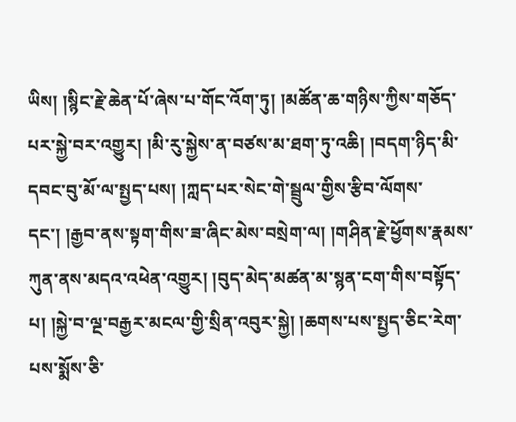ཡིས། །སྙིང་རྗེ་ཆེན་པོ་ཞེས་པ་གོང་འོག་ཏུ། །མཚོན་ཆ་གཉིས་ཀྱིས་གཅོད་པར་སྐྱེ་བར་འགྱུར། །མི་རུ་སྐྱེས་ན་བཙས་མ་ཐག་ཏུ་འཆི། །བདག་ཉིད་མི་དབང་བུ་མོ་ལ་སྤྱད་པས། །ཀླད་པར་སེང་གེ་སྦྲུལ་གྱིས་རྩིབ་ལོགས་དང་། །རྒྱབ་ནས་སྟག་གིས་ཟ་ཞིང་མེས་བསྲེག་ལ། །གཤིན་རྗེ་ཕྱོགས་རྣམས་ཀུན་ནས་མདའ་འཕེན་འགྱུར། །བུད་མེད་མཚན་མ་སྙན་ངག་གིས་བསྟོད་པ། །སྐྱེ་བ་ལྔ་བརྒྱར་མངལ་གྱི་སྲིན་འབུར་སྐྱེ། །ཆགས་པས་སྤྱད་ཅིང་རེག་པས་སྨོས་ཅི་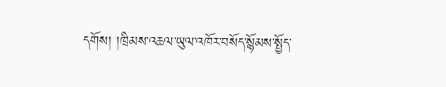དགོས། །ཁྲིམས་འཆལ་ཡུལ་འཁོར་བསོད་སྙོམས་སྤྱོད་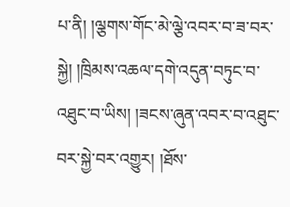པ་ནི། །ལྕགས་གོང་མེ་ལྕེ་འབར་བ་ཟ་བར་སྐྱེ། །ཁྲིམས་འཆལ་དགེ་འདུན་བཏུང་བ་འཐུང་བ་ཡིས། །ཟངས་ཞུན་འབར་བ་འཐུང་བར་སྐྱེ་བར་འགྱུར། །ཐོས་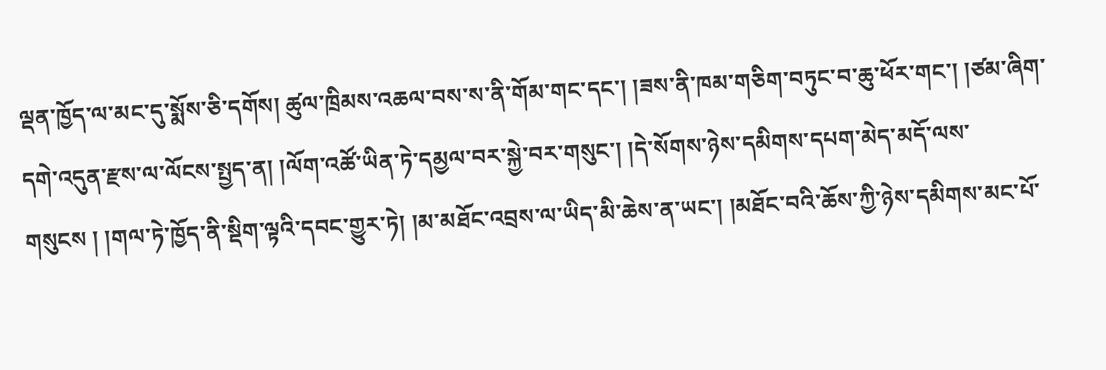ལྡན་ཁྱོད་ལ་མང་དུ་སྨོས་ཅི་དགོས། ཚུལ་ཁྲིམས་འཆལ་བས་ས་ནི་གོམ་གང་དང་། །ཟས་ནི་ཁམ་གཅིག་བཏུང་བ་ཆུ་ཕོར་གང་། །ཙམ་ཞིག་དགེ་འདུན་རྫས་ལ་ལོངས་སྤྱད་ན། །ལོག་འཚོ་ཡིན་ཏེ་དམྱལ་བར་སྐྱེ་བར་གསུང་། །དེ་སོགས་ཉེས་དམིགས་དཔག་མེད་མདོ་ལས་གསུངས ། །གལ་ཏེ་ཁྱོད་ནི་སྡིག་ལྟའི་དབང་གྱུར་ཏེ། །མ་མཐོང་འབྲས་ལ་ཡིད་མི་ཆེས་ན་ཡང་། །མཐོང་བའི་ཆོས་ཀྱི་ཉེས་དམིགས་མང་པོ་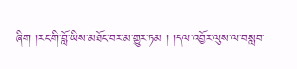ཞིག །རང་གི་བློ་ཡིས་མཐོང་བར་མ་གྱུར་ཏམ ། །དལ་འབྱོར་ལུས་ལ་བསླབ་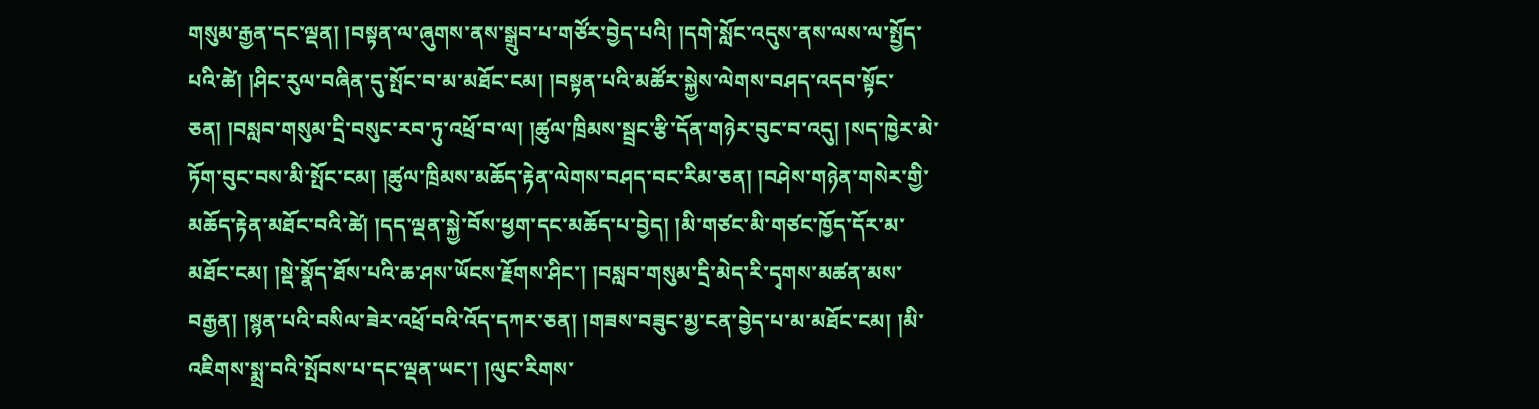གསུམ་རྒྱན་དང་ལྡན། །བསྟན་ལ་ཞུགས་ནས་སྒྲུབ་པ་གཙོར་བྱེད་པའི། །དགེ་སློང་འདུས་ནས་ལས་ལ་སྤྱོད་པའི་ཚེ། །ཤིང་རུལ་བཞིན་དུ་སྤོང་བ་མ་མཐོང་ངམ། །བསྟན་པའི་མཚོར་སྐྱེས་ལེགས་བཤད་འདབ་སྟོང་ཅན། །བསླབ་གསུམ་དྲི་བསུང་རབ་ཏུ་འཕྲོ་བ་ལ། །ཚུལ་ཁྲིམས་སྦྲང་རྩི་དོན་གཉེར་བུང་བ་འདུ། །སད་ཁྱེར་མེ་ཏོག་བུང་བས་མི་སྤོང་ངམ། །ཚུལ་ཁྲིམས་མཆོད་རྟེན་ལེགས་བཤད་བང་རིམ་ཅན། །བཤེས་གཉེན་གསེར་གྱི་མཆོད་རྟེན་མཐོང་བའི་ཚེ། །དད་ལྡན་སྐྱེ་བོས་ཕྱག་དང་མཆོད་པ་བྱེད། །མི་གཙང་མི་གཙང་ཁྱོད་དོར་མ་མཐོང་ངམ། །སྡེ་སྣོད་ཐོས་པའི་ཆ་ཤས་ཡོངས་རྗོགས་ཤིང་། །བསླབ་གསུམ་དྲི་མེད་རི་དྭགས་མཚན་མས་བརྒྱན། །སྙན་པའི་བསིལ་ཟེར་འཕྲོ་བའི་འོད་དཀར་ཅན། །གཟས་བཟུང་མྱ་ངན་བྱེད་པ་མ་མཐོང་ངམ། །མི་འཇིགས་སྨྲ་བའི་སྤོབས་པ་དང་ལྡན་ཡང་། །ལུང་རིགས་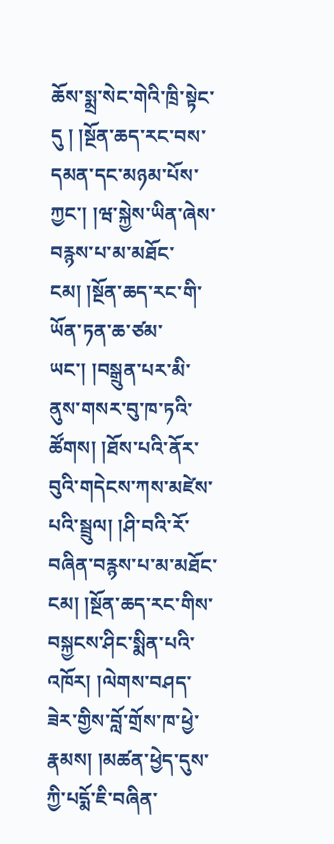ཆོས་སྨྲ་སེང་གེའི་ཁྲི་སྟེང་དུ ། །སྔོན་ཆད་རང་བས་དམན་དང་མཉམ་པོས་ཀྱང་། །ཝ་སྐྱེས་ཡིན་ཞེས་བརྙས་པ་མ་མཐོང་ངམ། །སྔོན་ཆད་རང་གི་ཡོན་ཏན་ཆ་ཙམ་ཡང་། །བསྒྲུན་པར་མི་ནུས་གསར་བུ་ཁ་ཏའི་ཚོགས། །ཐོས་པའི་ནོར་བུའི་གདེངས་ཀས་མཛེས་པའི་སྦྲུལ། །ཤི་བའི་རོ་བཞིན་བརྙས་པ་མ་མཐོང་ངམ། །སྔོན་ཆད་རང་གིས་བསྐྱངས་ཤིང་སྨིན་པའི་འཁོར། །ལེགས་བཤད་ཟེར་གྱིས་བློ་གྲོས་ཁ་ཕྱེ་རྣམས། །མཚན་ཕྱེད་དུས་ཀྱི་པདྨོ་ཇི་བཞིན་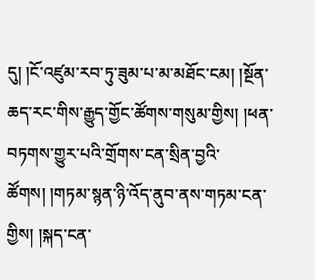དུ། །ངོ་འཛུམ་རབ་ཏུ་ཟུམ་པ་མ་མཐོང་ངམ། །སྔོན་ཆད་རང་གིས་རྒྱུད་གྱོང་ཚོགས་གསུམ་གྱིས། །ཕན་བཏགས་གྱུར་པའི་གྲོགས་ངན་སྲིན་བྱའི་ཚོགས། །གཏམ་སྙན་ཉི་འོད་ནུབ་ནས་གཏམ་ངན་གྱིས། །སྐད་ངན་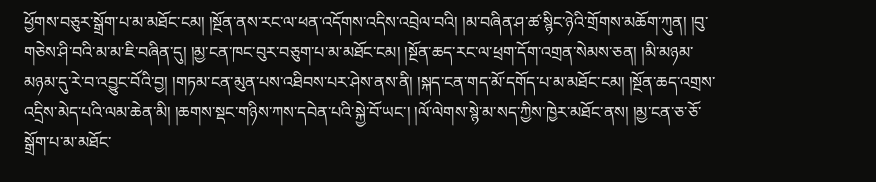ཕྱོགས་བཅུར་སྒྲོག་པ་མ་མཐོང་ངམ། །སྔོན་ནས་རང་ལ་ཕན་འདོགས་འདིས་འབྲེལ་བའི། །མ་བཞིན་ཤ་ཚ་སྙིང་ཉེའི་གྲོགས་མཆོག་ཀུན། །བུ་གཅེས་ཤི་བའི་མ་མ་ཇི་བཞིན་དུ། །མྱ་ངན་ཁང་བུར་བཅུག་པ་མ་མཐོང་ངམ། །སྔོན་ཆད་རང་ལ་ཕྲག་དོག་འགྲན་སེམས་ཅན། །མི་མཉམ་མཉམ་དུ་རེ་བ་འབྱུང་བོའི་བྱ། །གཏམ་ངན་མུན་པས་འཐིབས་པར་ཤེས་ནས་ནི། །སྐད་ངན་གད་མོ་དགོད་པ་མ་མཐོང་ངམ། །སྔོན་ཆད་འགྲས་འདྲིས་མེད་པའི་ལམ་ཆེན་མི། །ཆགས་སྡང་གཉིས་ཀས་དབེན་པའི་སྐྱེ་བོ་ཡང་། །ལོ་ལེགས་སྙེ་མ་སད་ཀྱིས་ཁྱེར་མཐོང་ནས། །མྱ་ངན་ཅ་ཅོ་སྒྲོག་པ་མ་མཐོང་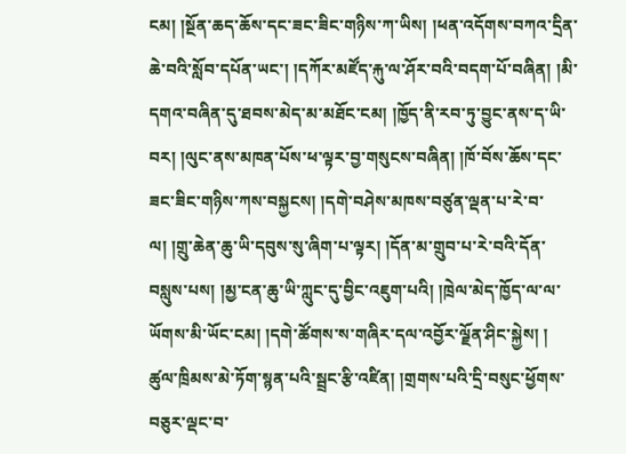ངམ། །སྔོན་ཆད་ཆོས་དང་ཟང་ཟིང་གཉིས་ཀ་ཡིས། །ཕན་འདོགས་བཀའ་དྲིན་ཆེ་བའི་སློབ་དཔོན་ཡང་། །དཀོར་མཛོད་རྐུ་ལ་ཤོར་བའི་བདག་པོ་བཞིན། །མི་དགའ་བཞིན་དུ་ཐབས་མེད་མ་མཐོང་ངམ། །ཁྱོད་ནི་རབ་ཏུ་བྱུང་ནས་ད་ཡི་བར། །ལུང་ནས་མཁན་པོས་ཕ་ལྟར་བྱ་གསུངས་བཞིན། །ཁོ་བོས་ཆོས་དང་ཟང་ཟིང་གཉིས་ཀས་བསྐྱངས། །དགེ་བཤེས་མཁས་བཙུན་ལྡན་པ་རེ་བ་ལ། །གྲུ་ཆེན་ཆུ་ཡི་དབུས་སུ་ཞིག་པ་ལྟར། །དོན་མ་གྲུབ་པ་རེ་བའི་དོན་བསླུས་པས། །མྱ་ངན་ཆུ་ཡི་ཀླུང་དུ་བྱིང་འཇུག་པའི། །ཁྲེལ་མེད་ཁྱོད་ལ་ལ་ཡོགས་མི་ཡོང་ངམ། །དགེ་ཚོགས་ས་གཞིར་དལ་འབྱོར་ལྗོན་ཤིང་སྐྱེས། ། ཚུལ་ཁྲིམས་མེ་ཏོག་སྙན་པའི་སྦྲང་རྩི་འཛིན། །གྲགས་པའི་དྲི་བསུང་ཕྱོགས་བཅུར་ལྡང་བ་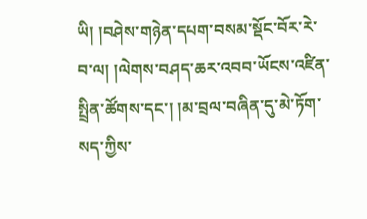ཡི། །བཤེས་གཉེན་དཔག་བསམ་སྡོང་བོར་རེ་བ་ལ། །ལེགས་བཤད་ཆར་འབབ་ཡོངས་འཛིན་སྤྲིན་ཚོགས་དང་། །མ་བྲལ་བཞིན་དུ་མེ་ཏོག་སད་ཀྱིས་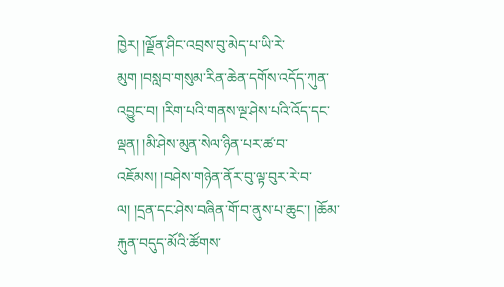ཁྱེར། །ལྗོན་ཤིང་འབྲས་བུ་མེད་པ་ཡི་རེ་མུག །བསླབ་གསུམ་རིན་ཆེན་དགོས་འདོད་ཀུན་འབྱུང་བ། །རིག་པའི་གནས་ལྔ་ཤེས་པའི་འོད་དང་ལྡན། །མི་ཤེས་མུན་སེལ་ཉིན་པར་ཚ་བ་འཇོམས། །བཤེས་གཉེན་ནོར་བུ་ལྟ་བུར་རེ་བ་ལ། །དྲན་དང་ཤེས་བཞིན་གོ་བ་ནུས་པ་ཆུང་། །ཆོམ་རྐུན་བདུད་མོའི་ཚོགས་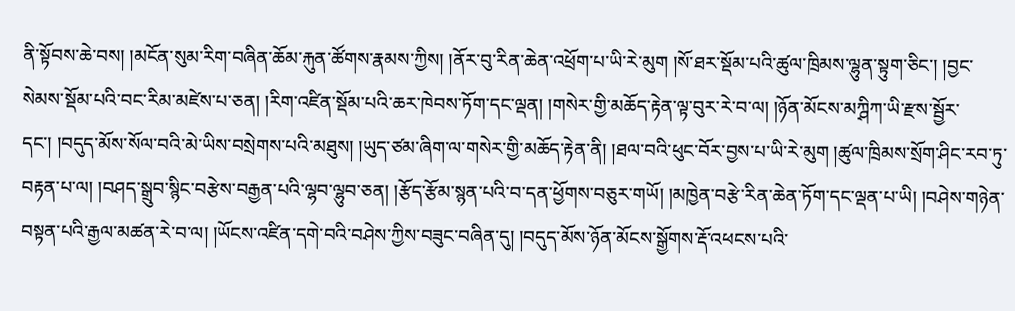ནི་སྟོབས་ཆེ་བས། །མངོན་སུམ་རིག་བཞིན་ཆོམ་རྐུན་ཚོགས་རྣམས་ཀྱིས། །ནོར་བུ་རིན་ཆེན་འཕྲོག་པ་ཡི་རེ་མུག །སོ་ཐར་སྡོམ་པའི་ཚུལ་ཁྲིམས་ལྷུན་སྟུག་ཅིང་། །བྱང་སེམས་སྡོམ་པའི་བང་རིམ་མཛེས་པ་ཅན། །རིག་འཛིན་སྡོམ་པའི་ཆར་ཁེབས་ཏོག་དང་ལྡན། །གསེར་གྱི་མཆོད་རྟེན་ལྟ་བུར་རེ་བ་ལ། །ཉོན་མོངས་མཀྴིཀ་ཡི་རྫས་སྦྱོར་དང་། །བདུད་མོས་སོལ་བའི་མེ་ཡིས་བསྲེགས་པའི་མཐུས། །ཡུད་ཙམ་ཞིག་ལ་གསེར་གྱི་མཆོད་རྟེན་ནི། །ཐལ་བའི་ཕུང་བོར་བྱས་པ་ཡི་རེ་མུག །ཚུལ་ཁྲིམས་སྲོག་ཤིང་རབ་ཏུ་བརྟན་པ་ལ། །བཤད་སྒྲུབ་སྙིང་བརྩེས་བརྒྱན་པའི་ལྷབ་ལྷུབ་ཅན། །རྩོད་རྩོམ་སྙན་པའི་བ་དན་ཕྱོགས་བཅུར་གཡོ། །མཁྱེན་བརྩེ་རིན་ཆེན་ཏོག་དང་ལྡན་པ་ཡི། །བཤེས་གཉེན་བསྟན་པའི་རྒྱལ་མཚན་རེ་བ་ལ། །ཡོངས་འཛིན་དགེ་བའི་བཤེས་ཀྱིས་བཟུང་བཞིན་དུ། །བདུད་མོས་ཉོན་མོངས་སྒྱོགས་རྡོ་འཕངས་པའི་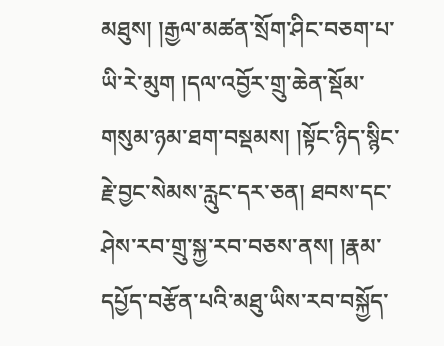མཐུས། །རྒྱལ་མཚན་སྲོག་ཤིང་བཅག་པ་ཡི་རེ་མུག །དལ་འབྱོར་གྲུ་ཆེན་སྡོམ་གསུམ་ཉམ་ཐག་བསྡམས། །སྟོང་ཉིད་སྙིང་རྗེ་བྱང་སེམས་རླུང་དར་ཅན། ཐབས་དང་ཤེས་རབ་གྲུ་སྐྱ་རབ་བཅས་ནས། །རྣམ་དཔྱོད་བརྩོན་པའི་མཐུ་ཡིས་རབ་བསྐྱོད་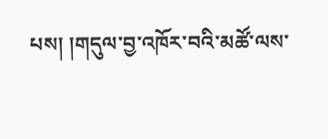པས། །གདུལ་བྱ་འཁོར་བའི་མཚོ་ལས་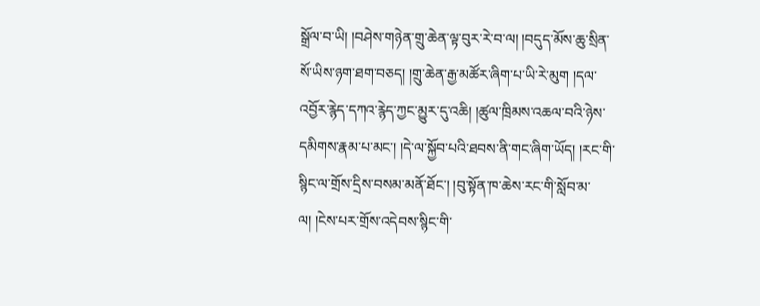སྒྲོལ་བ་ཡི། །བཤེས་གཉེན་གྲུ་ཆེན་ལྟ་བུར་རེ་བ་ལ། །བདུད་མོས་ཆུ་སྲིན་སོ་ཡིས་ཉག་ཐག་བཅད། །གྲུ་ཆེན་རྒྱ་མཚོར་ཞིག་པ་ཡི་རེ་མུག །དལ་འབྱོར་རྙེད་དཀའ་རྙེད་ཀྱང་མྱུར་དུ་འཆི། །ཚུལ་ཁྲིམས་འཆལ་བའི་ཉེས་དམིགས་རྣམ་པ་མང་། །དེ་ལ་སྐྱོབ་པའི་ཐབས་ནི་གང་ཞིག་ཡོད། །རང་གི་སྙིང་ལ་གྲོས་དྲིས་བསམ་མནོ་ཐོང་། །བུ་སྟོན་ཁ་ཆེས་རང་གི་སློབ་མ་ལ། །ངེས་པར་གྲོས་འདེབས་སྙིང་གི་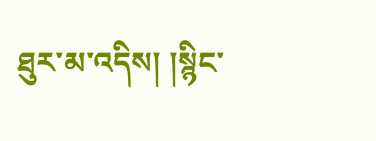ཐུར་མ་འདིས། །སྙིང་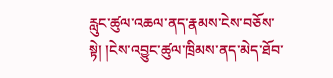རླུང་ཚུལ་འཆལ་ནད་རྣམས་ངེས་བཅོས་སྟེ། །ངེས་འབྱུང་ཚུལ་ཁྲིམས་ནད་མེད་ཐོབ་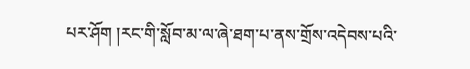པར་ཤོག །རང་གི་སློབ་མ་ལ་ཞེ་ཐག་པ་ནས་གྲོས་འདེབས་པའི་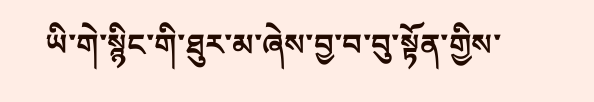ཡི་གེ་སྙིང་གི་ཐུར་མ་ཞེས་བྱ་བ་བུ་སྟོན་གྱིས་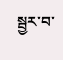སྦྱར་བ་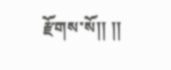རྫོགས་སོ།། །།